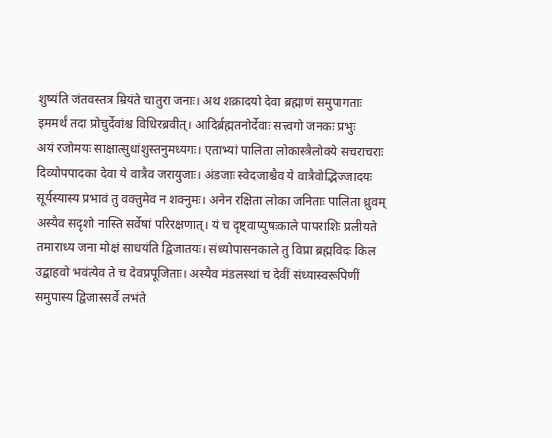शुष्यंति जंतवस्तत्र म्रियंते चातुरा जनाः। अथ शक्रादयो देवा ब्रह्माणं समुपागताः
इममर्थं तदा प्रोचुर्देवांश्च विधिरब्रवीत्। आदिर्ब्रह्मतनोर्देवाः सत्त्वगो जनकः प्रभुः
अयं रजोमयः साक्षात्सुधांशुस्तनुमध्यगः। एताभ्यां पालिता लोकास्त्रैलोक्ये सचराचराः
दिव्योपपादका देवा ये वात्रैव जरायुजाः। अंडजाः स्वेदजाश्चैव ये वात्रैवोद्भिज्जादयः
सूर्यस्यास्य प्रभावं तु वक्तुमेव न शक्नुमः। अनेन रक्षिता लोका जनिताः पालिता ध्रुवम्
अस्यैव सदृशो नास्ति सर्वेषां परिरक्षणात्। यं च दृष्ट्वाप्युषःकाले पापराशिः प्रलीयते
तमाराध्य जना मोक्षं साधयंति द्विजातयः। संध्योपासनकाले तु विप्रा ब्रह्मविदः किल
उद्बाहवो भवंत्येव ते च देवप्रपूजिताः। अस्यैव मंडलस्थां च देवीं संध्यास्वरूपिणीं
समुपास्य द्विजास्सर्वे लभंते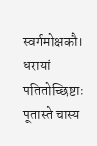स्वर्गमोक्षकौ। धरायां पतितोच्छिष्टाः पूतास्ते चास्य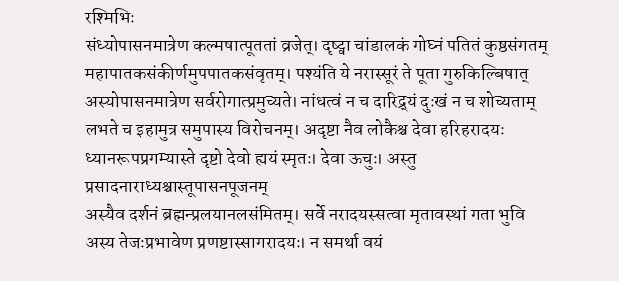रश्मिभिः
संध्योपासनमात्रेण कल्मषात्पूततां व्रजेत्। दृष्ट्वा चांडालकं गोघ्नं पतितं कुष्ठसंगतम्
महापातकसंकीर्णमुपपातकसंवृतम्। पश्यंति ये नरास्सूरं ते पूता गुरुकिल्बिषात्
अस्योपासनमात्रेण सर्वरोगात्प्रमुच्यते। नांधत्वं न च दारिद्र्यं दुःखं न च शोच्यताम्
लभते च इहामुत्र समुपास्य विरोचनम्। अदृष्टा नैव लोकैश्च देवा हरिहरादयः
ध्यानरूपप्रगम्यास्ते दृष्टो देवो ह्ययं स्मृतः। देवा ऊचुः। अस्तु प्रसादनाराध्यश्चास्तूपासनपूजनम्
अस्यैव दर्शनं ब्रह्मन्प्रलयानलसंमितम्। सर्वे नरादयस्सत्वा मृतावस्थां गता भुवि
अस्य तेजःप्रभावेण प्रणष्टास्सागरादयः। न समर्था वयं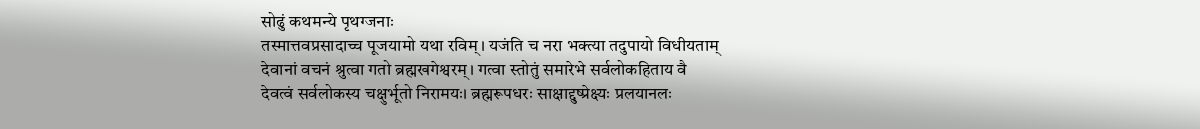सोढुं कथमन्ये पृथग्जनाः
तस्मात्तवप्रसादाच्च पूजयामो यथा रविम्। यजंति च नरा भक्त्या तदुपायो विधीयताम्
देवानां वचनं श्रुत्वा गतो ब्रह्मखगेश्वरम्। गत्वा स्तोतुं समारेभे सर्वलोकहिताय वै
देवत्वं सर्वलोकस्य चक्षुर्भूतो निरामयः। ब्रह्मरूपधरः साक्षाद्दुष्प्रेक्ष्यः प्रलयानलः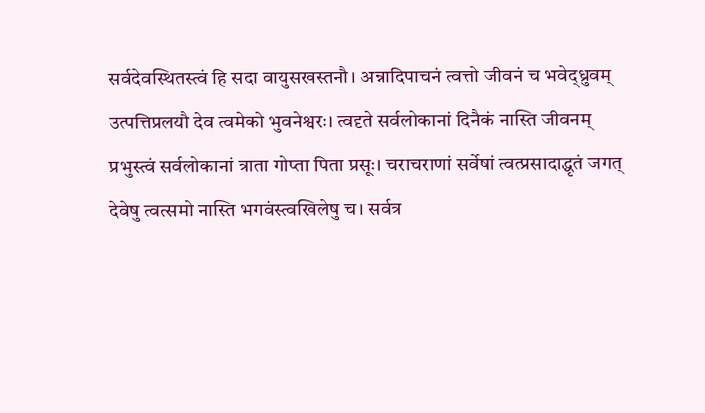सर्वदेवस्थितस्त्वं हि सदा वायुसखस्तनौ। अन्नादिपाचनं त्वत्तो जीवनं च भवेद्ध्रुवम्
उत्पत्तिप्रलयौ देव त्वमेको भुवनेश्वरः। त्वदृते सर्वलोकानां दिनैकं नास्ति जीवनम्
प्रभुस्त्वं सर्वलोकानां त्राता गोप्ता पिता प्रसूः। चराचराणां सर्वेषां त्वत्प्रसादाद्धृतं जगत्
देवेषु त्वत्समो नास्ति भगवंस्त्वखिलेषु च। सर्वत्र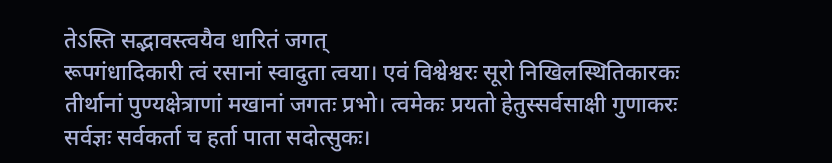तेऽस्ति सद्भावस्त्वयैव धारितं जगत्
रूपगंधादिकारी त्वं रसानां स्वादुता त्वया। एवं विश्वेश्वरः सूरो निखिलस्थितिकारकः
तीर्थानां पुण्यक्षेत्राणां मखानां जगतः प्रभो। त्वमेकः प्रयतो हेतुस्सर्वसाक्षी गुणाकरः
सर्वज्ञः सर्वकर्ता च हर्ता पाता सदोत्सुकः।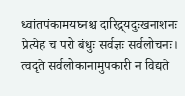ध्वांतपंकामयघ्नश्च दारिद्र्यदुःखनाशनः
प्रेत्येह च परो बंधुः सर्वज्ञः सर्वलोचनः। त्वदृते सर्वलोकानामुपकारी न विद्यते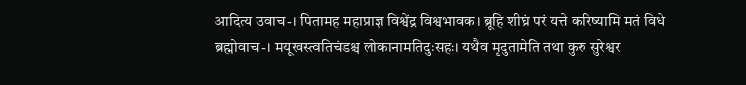आदित्य उवाच-। पितामह महाप्राज्ञ विश्वेंद्र विश्वभावक। ब्रूहि शीघ्रं परं यत्ते करिष्यामि मतं विधे
ब्रह्मोवाच-। मयूखस्त्वतिचंडश्च लोकानामतिदुःसहः। यथैव मृदुतामेति तथा कुरु सुरेश्वर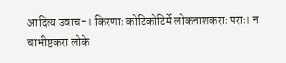आदित्य उवाच-। किरणाः कोटिकोटिर्मे लोकनाशकराः पराः। न चाभीष्टकरा लोके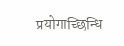प्रयोगाच्छिन्धि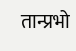तान्प्रभो